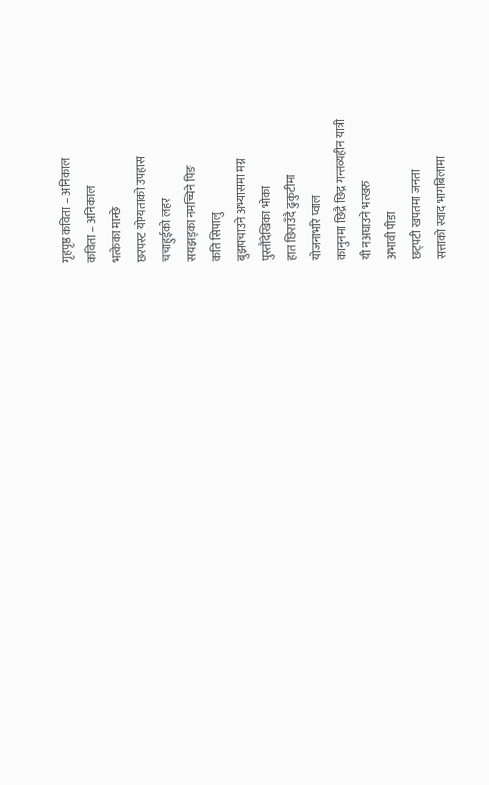गृहपृष्ठ कविता – अनिकाल
कविता – अनिकाल
भत्केका मान्छे
छरपस्ट योग्यताको उपहास
चचाहुईको लहर
सयझड्का नमच्चिने पिङ
कति सिपालु
बुझपचाउने अभ्यासमा मग्न
पुस्तौंदेखिका भोका
हात छिराउँदै ढुकुटीमा
योजनाभरि प्वाल
कानुनमा छिद्रै छिद्र गन्तव्यहीन यात्री
यी नअघाउने भत्खरु
अभावी पीडा
छट्पटी खपतमा जनता
सत्ताको स्वाद भागबिलामा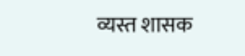व्यस्त शासक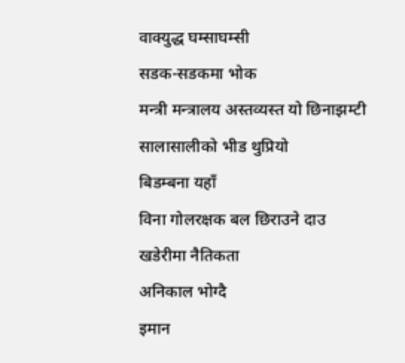वाक्युद्ध घम्साघम्सी
सडक-सडकमा भोक
मन्त्री मन्त्रालय अस्तव्यस्त यो छिनाझम्टी
सालासालीको भीड थुप्रियो
बिडम्बना यहाँ
विना गोलरक्षक बल छिराउने दाउ
खडेरीमा नैतिकता
अनिकाल भोग्दै
इमान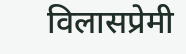विलासप्रेमी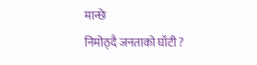मान्छे
निमोठ्दै जनताको घाँटी ?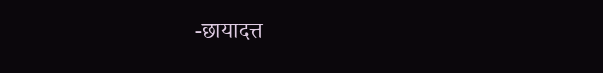-छायादत्त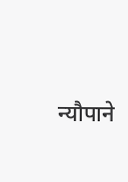न्यौपाने